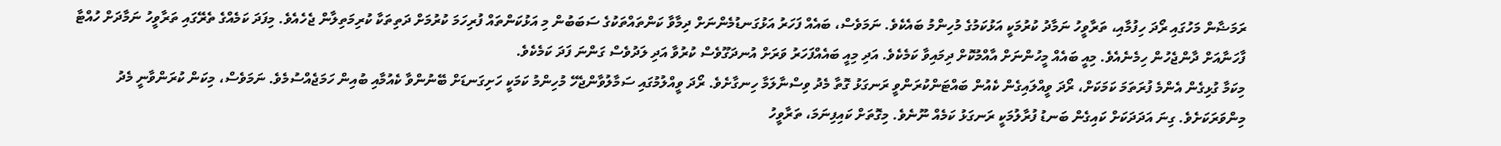ރަމަޟާން މަހުގައި ރޯދަ ހިފުމާއި، ތަރާވީހު ނަމާދު ކުރުމަކީ އަޅުކަމުގެ މުހިންމު ބައެކެވެ. ނަމަވެސް، ބައެއް ފަހަރު އަޅުގަނޑުމެންނަށް ދިމާވާ ކަންތައްތަކުގެ ސަބަބުން މި އަޅުކަންތައް ފުރިހަމަ ކުރުމަށް ދަތިތަކާ ކުރިމަތިލާން ޖެހެއެވެ. މިފަދަ ކަމެއްގެ ތެރޭގައި ތަރާވީހު ނަމާދަށް ހުއްޓާ ފާހަނާއަށް ދާންޖެހުން ހިމެނެއެވެ. މިއީ ބައެއް މީހުންނަށް އާއްމުކޮށް ދިމައިވާ ކަމެކެވެ. އަދި މިއީ ބައެއްފަހަރު ވަރަށް އުނދަގޫވެސް ކުރުވާ އަދި ލަދުވެސް ގަންނަ ފަދަ ކަމެކެވެ.
މިކަމާ ގުޅިގެން އެންމެ ފުރަތަމަ ކަމަކަށް، ރޯދަ ވީއްލައިގެން ކެއުން ބައްޓަންކުރަންވީ ރަނގަޅު ގޮތާ މެދު ވިސްނާލަމާ ހިނގާށެވެ. ރޯދަ ވީއްލުމުގައި ސަމާލުވާންޖެހޭ މުހިންމު ކަމަކީ ހަށިގަނޑަށް ބޭނުންވާ ކެއުމާއި ބުއިން ހަމަޖެއްސުމެވެ. ނަމަވެސް، މިކަން ކުރަންވާނީ މެދު މިންވަރަކަށެވެ. ގިނަ އަދަދަކަށް ކައިގެން ބަނޑު ފުރާލުމަކީ ރަނގަޅު ކަމެއް ނޫނެވެ. މިގޮތަށް ކައިފިނަމަ، ތަރާވީހު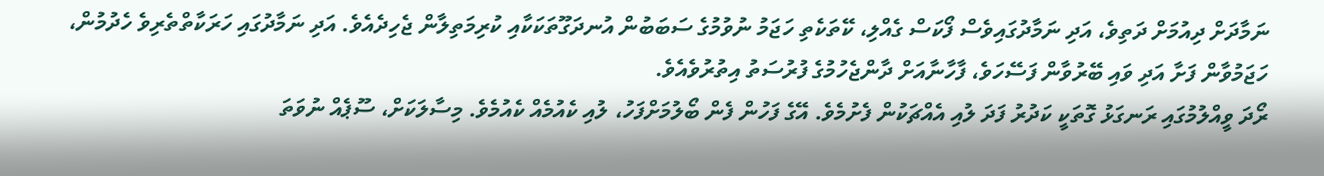ނަމާދަށް ދިއުމަށް ދަތިވެ، އަދި ނަމާދުގައިވެސް ފޯކަސް ގެއްލި، ކޭތަކެތި ހަޖަމު ނުވުމުގެ ސަބަބުން އުނދަގޫތަކަކާއި ކުރިމަތިލާން ޖެހިދެއެވެ. އަދި ނަމާދުގައި ހަރަކާތްތެރިވެ ހެދުމުން، ހަޖަމުވާން ފަށާ އަދި ވައި ބޭރުވާން ފަސޭހަވެ، ފާހާނާއަށް ދާންޖެހުމުގެ ފުރުސަތު އިތުރުވެއެވެ.
ރޯދަ ވީއްލުމުގައި ރަނގަޅު ގޮތަކީ ކަދުރު ފަދަ ލުއި އެއްޗަކުން ފެށުމެވެ. އޭގެ ފަހުން ފެން ބޯލުމަށްފަހު، ލުއި ކެއުމެއް ކެއުމެވެ. މިސާލަކަށް، ސޫޕެއް ނުވަތަ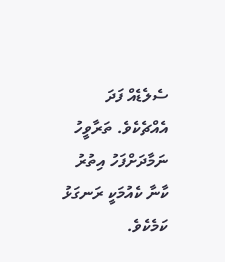ސެލެޑެއް ފަދަ އެއްޗެކެވެ. ތަރާވީހު ނަމާދަށްފަހު އިތުރު ކާނާ ކެއުމަކީ ރަނގަޅު ކަމެކެވެ.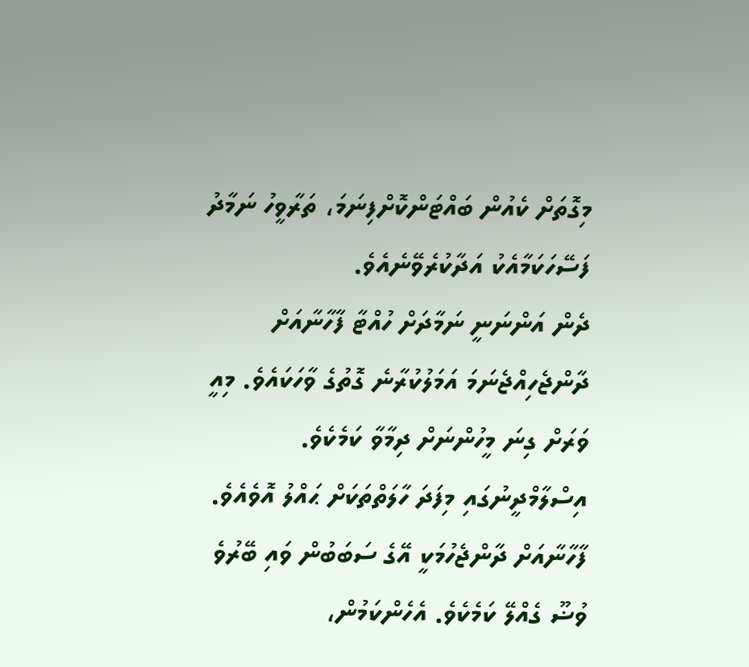މިގޮތަށް ކެއުން ބައްޓަންކޮށްފިނަމަ، ތަރާވީހު ނަމާދު ފަސޭހަކަމާއެކު އަދާކުރެވޭނެއެވެ.
ދެން އަންނަނީ ނަމާދަށް ހުއްޓާ ފާހާނާއަށް ދާންޖެހިއްޖެނަމަ އަމަލުކުރާނެ ގޮތުގެ ވާހަކައެވެ. މިއީ ވަރަށް ގިނަ މީހުންނަށް ދިމާވާ ކަމެކެވެ. އިސްލާމްދީނުގައި މިފަދަ ހާލަތްތަކަށް ޙައްލު އޮވެއެވެ. ފާހާނާއަށް ދާންޖެހުމަކީ އޭގެ ސަބަބުން ވައި ބޭރުވެ ވުޟޫ ގެއްލޭ ކަމެކެވެ. އެހެންކަމުން،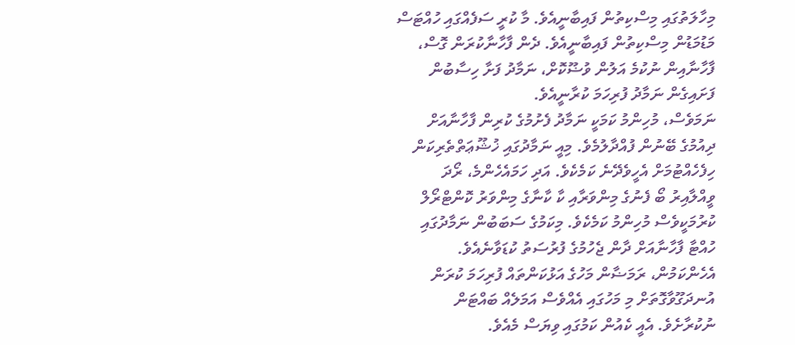މިހާލަތުގައި މިސްކިތުން ފައިބާނީއެވެ. މާ ކުރީ ސަފެއްގައި ހުއްޓަސް މަޑުމަޑުން މިސްކިތުން ފައިބާނީއެވެ. ދެން ފާހާނާކުރަން ގޮސް، ފާހާނާއިން ނުކުމެ އަލުން ވުޟޫކޮށް، ނަމާދު ފަށާ ހިސާބުން ފަށައިގެން ނަމާދު ފުރިހަމަ ކުރާނީއެވެ.
ނަމަވެސް، މުހިންމު ކަމަކީ ނަމާދު ފެށުމުގެ ކުރިން ފާހާނާއަށް ދިއުމުގެ ބޭނުން ފުއްދާލުމެވެ. މިއީ ނަމާދުގައި ޚުޝޫޢަތްތެރިކަން ހިފެހެއްޓުމަށް އެހީވެދޭނެ ކަމެކެވެ. އަދި ހަމައެހެންމެ، ރޯދަ ވީއްލާއިރު ބޯ ފެނުގެ މިންވަރާއި ކާ ކާނާގެ މިންވަރު ކޮންޓްރޯލް ކުރުމަކީވެސް މުހިންމު ކަމެކެވެ. މިކަމުގެ ސަބަބުން ނަމާދުގައި ހުއްޓާ ފާހާނާއަށް ދާން ޖެހުމުގެ ފުރުސަތު ކުޑަވާނެއެވެ.
އެހެންކަމުން، ރަމަޟާން މަހުގެ އަޅުކަންތައް ފުރިހަމަ ކުރަން އުނދަގޫވާގޮތަށް މި މަހުގައި އެއްވެސް އަމަލެއް ބައްޓަން ނުކުރާށެވެ. އެއީ ކެއުން ކަމުގައި ވިޔަސް މެއެވެ.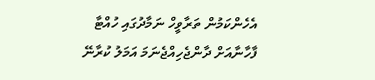އެހެންކަމުން ތަރާވީހް ނަމާދުގައި ހުއްޓާ ފާހާނާއަށް ދާންޖެހިއްޖެނަމަ އަމަލު ކުރާނޭ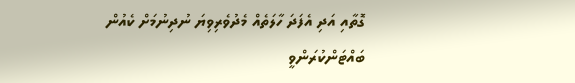ގޮތާއި އަދި އެފަދަ ހާލަތެއް މެދުވެރިވިޔަ ނުދިނުމަށް ކެއުން ބައްޓަންކުރަންވީ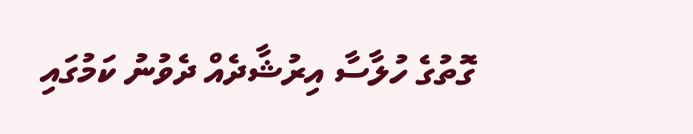ގޮތުގެ ހުލާސާ އިރުޝާދެއް ދެވުނު ކަމުގައި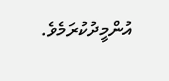އުންމީދުކުރަމެވެ.